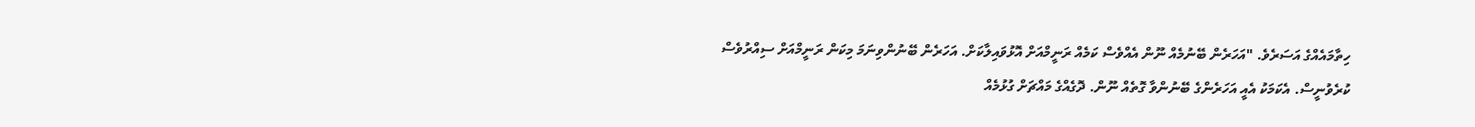ހިތާމައެއްގެ އަސަރެވެ. "އަހަރެން ބޭނުމެއް ނޫން އެއްވެސް ކަމެއް ރަނީމްއަށް އޮޅުވައިލާކަށް. އަހަރެން ބޭނުންވިނަމަ މިކަން ރަނީމްއަށް ސިއްރުވެސް ކުރެވުނީސް. އެކަމަކު އެއީ އަހަރެންގެ ބޭނުންވާ ގޮތެއް ނޫން. ދޮގެއްގެ މައްޗަށް ގުޅުމެއް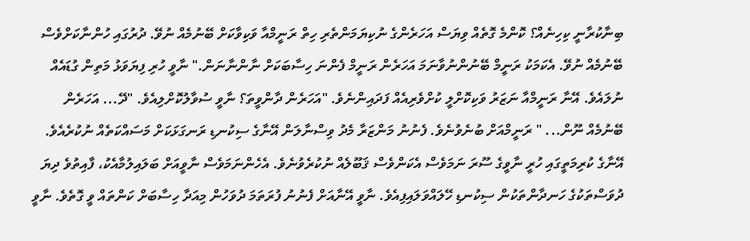ބިނާކުރާނީ ކިހިނެއް؟ ކޮންމެ ގޮތެއް ވިޔަސް އަހަރެންގެ ނުކިޔަމަންތެރި ހިތް ރަނީމްއާ ވަކިވާކަށް ބޭނުމެއް ނުވޭ. ދުރުގައި ހުންނާކަށްވެސް ބޭނުމެއް ނުވޭ. އެކަމަކު ރަނީމް ބޭނުންނުވާނަމަ އަހަރެން ރަނީމް ފެންނަ ހިސާބަކަށް ނާންނާނަން." ނާވީ ހުރި ފިޔަވަޅު މަތިން ގުޑައެއް ނުލައެވެ. އޭނާ ރަނީމްއާ ނަޒަރު ވަކިކޮށްލީ ކުށްވެރިއެއް ފަދައިންނެވެ. "އަހަރެން ދާންވީތަ؟ ނާވީ ސުވާލުކޮށްލިއެވެ. "ދޭ... އަހަރެން ބޭނުމެއް ނޫން... " ރަނީމްއަށް ބުނެވުނެވެ. ފެނުނު މަންޒަރާ މެދު ވިސްނާލަން އޭނާގެ ސިކުނޑި ރަނގަޅަކަށް މަސައްކަތެއް ނުކުރެއެވެ. އޭނާގެ ކުރިމަތީގައި ހުރީ ނާވީގެ ސޫރަ ނަމަވެސް އެކަންވެސް ޤަބޫލެއް ނުކުރެވުނެވެ. އެހެންނަމަވެސް ނާވީއަށް ބަލައިލުމާއެކު، ފާއިތުވެ ދިޔަ ދުވަސްތަކުގެ ހަނދާންތަކުން ސިކުނޑި ހޭލައްވަލައިފިއެވެ. ނާވީ އޭނާއަށް ފެނުނު ފުރަތަމަ ދުވަހުން މިއަދާ ހިސާބަށް ކަންތައް ވީ ގޮތެވެ. ނާވީ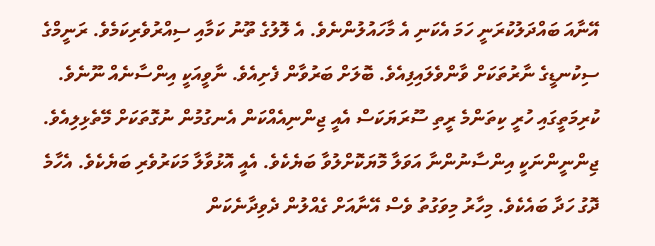އޭނާއަ ބައްދަލުކުރަނީ ހަމަ އެކަނި އެ މާހައުލުންނެވެ. އެ ލޮލުގެ ތޫނު ކަމާއި ސިއްރުވެރިކަމެވެ. ރަނީމްގެ ސިކުނޑީގެ ނާރުތަކަށް ވާންވެލައިފިއެވެ. ބޮލަށް ބަރުވާން ފެށިއެވެ. ނާވީއަކީ އިންސާނެއް ނޫނެވެ. ކުރިމަތީގައި ހުރީ ކިތަންމެ ރީތި ސޫރަޔަކަސް އެއީ ޖިންނިއެއްކަން އެނގުމުން ނުގޮތަކަށް މޭތެޅިލިއެވެ. ޖިންނީންނަކީ އިންސާނުންނާ އަވަލާ މޮޔަކޮށްލުވާ ބަޔެކެވެ. އެއީ އޮޅުވާލާ މަކަރުވެރި ބަޔެކެވެ. އެހާމެ ދޮގު ހަދާ ބައެކެވެ. މިހާރު މިވަގުތު ވެސް އޭނާއަށް ގެއްލުން ދެވިދާނެކަން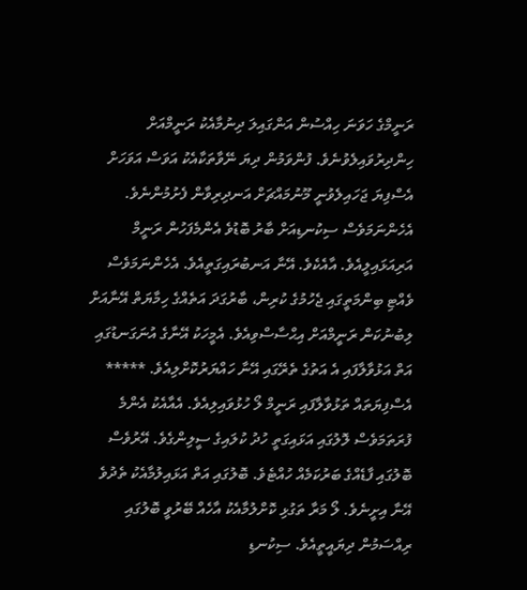ރަނީމްގެ ހަވަނަ ހިއްސުން އަންގައިލަ ދިނުމާއެކު ރަނީމްއަށް ހިންދިރުވައިލެވުނެވެ. ފުންވަމުން ދިޔަ ނޭވާތަކާއެކު އަވަސް އަވަހަށް އެސްފިޔަ ޖަހައިލެވުނީ މޫނުމައްޗަށް އަނދިރިވާން ފެށުމުންނެވެ. އެހެންނަމަވެސް ސިކުނޑިއަށް ބާރު ބޮޑުވެ އެންމެފަހުން ރަނީމް އަރިއަޅައިލީއެވެ. އާއެކެވެ. އޭނާ އަނބުރައިގަތީއެވެ. އެހެންނަމަވެސް ވެއްޓި ބިންމަތީގައި ޖެހުމުގެ ކުރިން، ބާރުގަދަ އަތެއްގެ ހިމާޔަތް އޭނާއަށް ލިބުނުކަން ރަނީމްއަށް އިޙްސާސްވިއެވެ. އެމީހަކު އޭނާގެ އުނަގަނޑުގައި އަތް އަޅުވާލާފައި އެ އަތުގެ ތެރޭގައި އޭނާ ހައްޔަރުކޮށްލިއެވެ. ***** އެސްފިޔަތައް ތަޅުވާލާފައި ރަނީމް ލޯ ހުޅުވައިލިއެވެ. އެއާއެކު އެންމެ ފުރަތަމަވެސް ލޮލުގައި އަޅައިގަތީ ހުދު ކުލައިގެ ސީލިންގެވެ. އޭރުވެސް ބޮލުގައި ފާޑެއްގެ ބަރުކަމެއް ހުއްޓެވެ. ބޮލުގައި އަތް އަޅައިލުމާއެކު ތެދުވެ އޭނާ އިށީނެވެ. ލޯ މަރާ ތަގުޅި ކޮށްލުމާއެކު އާހެއް ބޭރުވީ ބޮލުގައި ރިއްސަމުން ދިޔައީތީއެވެ. ސިކުނޑި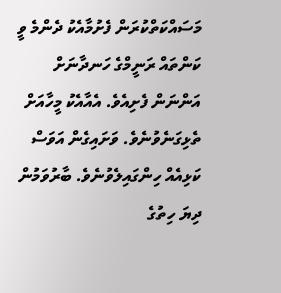މަސައްކަތްކުރަން ފެށުމާއެކު ދެންމެ ވީ ކަންތައް ރަނީމްގެ ހަނދާނަށް އަންނަން ފެށިއެވެ. އެއާއެކު މީހާއަށް ތެޅިގަނެވުނެވެ. ވަށައިގެން އަވަސް ކަޅިއެއް ހިންގައިލެވުނެވެ. ބާރުވަމުން ދިޔަ ހިތުގެ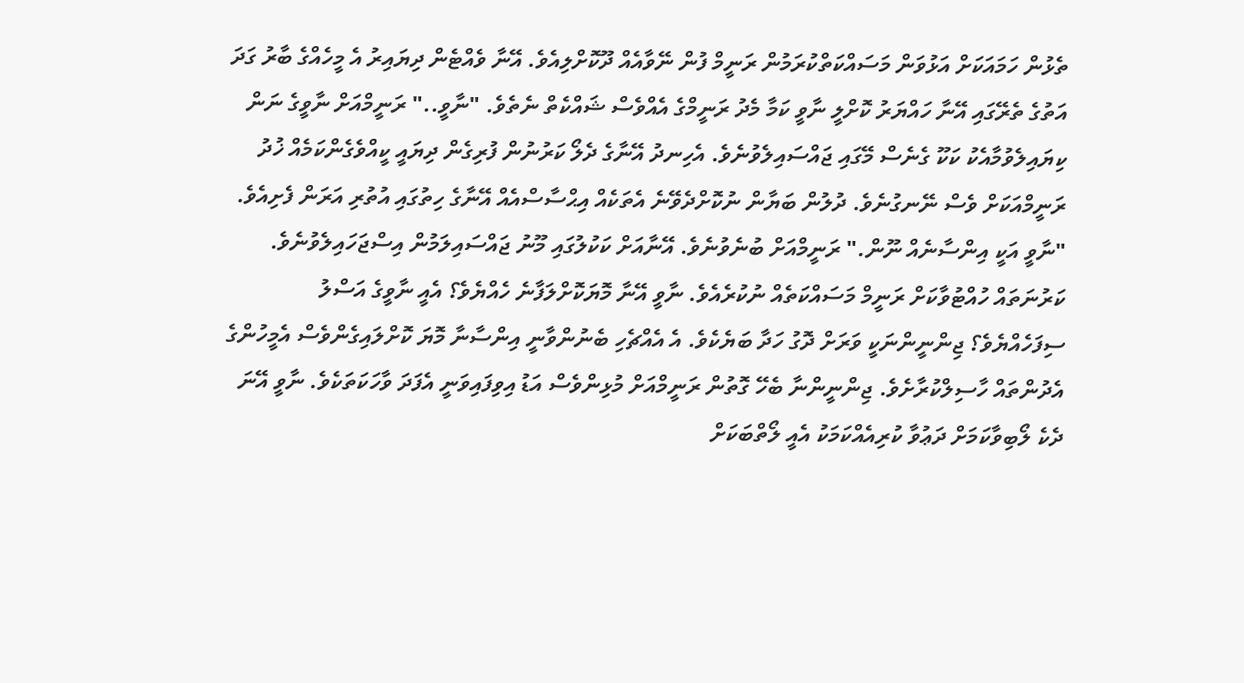ތެޅުން ހަމައަކަށް އަޅުވަން މަސައްކަތްކުރަމުން ރަނީމް ފުން ނޭވާއެއް ދޫކޮށްލިއެވެ. އޭނާ ވެއްޓެން ދިޔައިރު އެ މީހެއްގެ ބާރު ގަދަ އަތުގެ ތެރޭގައި އޭނާ ހައްޔަރު ކޮށްލީ ނާވީ ކަމާ މެދު ރަނީމްގެ އެއްވެސް ޝައްކެތް ނެތެވެ. "ނާވީ.." ރަނީމްއަށް ނާވީގެ ނަން ކިޔައިލެވުމާއެކު ކަކޫ ގެނެސް މޭގައި ޖައްސައިލެވުނެވެ. އެހިނދު އޭނާގެ ދެލޯ ކަރުނުން ފުރިގެން ދިޔައީ ކީއްވެގެންކަމެއް ޚުދު ރަނީމްއަކަށް ވެސް ނޭނގުނެވެ. ދުލުން ބަޔާން ނުކޮށްދެވޭނެ އެތަކެއް އިޙްސާސްއެއް އޭނާގެ ހިތުގައި އުތުރި އަރަން ފެށިއެވެ. "ނާވީ އަކީ އިންސާނެއް ނޫން." ރަނީމްއަށް ބުނެވުނެވެ. އޭނާއަށް ކަކުލުގައި މޫނު ޖައްސައިލަމުން އިސްޖަހައިލެވުނެވެ. ކަރުނަތައް ހުއްޓުވާކަށް ރަނީމް މަސައްކަތެއް ނުކުރެއެވެ. ނާވީ އޭނާ މޮޔަކޮށްލަފާނެ ހެއްޔެވެ؟ އެއީ ނާވީގެ އަސްލު ސިފަހެއްޔެވެ؟ ޖިންނީންނަކީ ވަރަށް ދޮގު ހަދާ ބަޔެކެވެ. އެ އެއްޗެހި ބެނުންވާނީ އިންސާނާ މޮޔަ ކޮށްލައިގެންވެސް އެމީހުންގެ އެދުންތައް ހާސިލްކުރާށެވެ. ޖިންނީންނާ ބެހޭ ގޮތުން ރަނީމްއަށް މުޅިންވެސް އަޑު އިވިފައިވަނީ އެފަދަ ވާހަކަތަކެވެ. ނާވީ އޭނަ ދެކެ ލޯބިވާކަމަށް ދަޢުވާ ކުރިއެއްކަމަކު އެއީ ލޯތްބަކަށް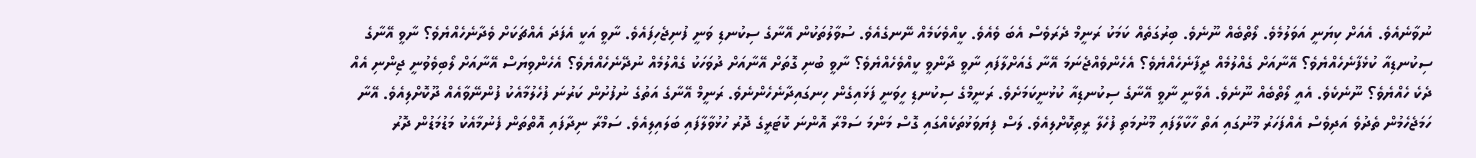ނުވާނެއެވެ. އެއަށް ކިޔަނީ އަވަލުމެވެ. ލޯތްބެއް ނޫނެވެ. ބިރުގަތެއް ކަމަކު ރަނީމް ދެރަވެސް އެބަ ވެއެވެ. ކީއްވެކަމެއް ނޭނގެއެވެ. ސުވާލުތަކުން އޭނާގެ ސިކުނޑި ވަނީ ފުނިޖެހިފައެވެ. ނާވީ އަކީ އެފަދަ އެއްޗަކަށް ވެދާނެހެއްޔެވެ؟ ނާވީ އޭނާގެ ސިކުނޑިއާ ކުޅެފާނެހެއްޔެވެ؟ އޭނާއަށް ގެއްލުމެއް ދީފާނެހެއްޔެވެ؟ އެހެންވެއްޖެނަމަ އޭނާ ގެއަށްލާފައި ނާވީ ދާންވީ ކީއްވެހެއްޔެވެ؟ ނާވީ ބުނި ގޮތަށް އޭނާއަށް ދުވަހަކު ގެއްލުމެއް ނުދޭނެހެއްޔެވެ؟ އެހެންވިޔަސް އޭނާއަށް ލޯބިވެވުނީ ޖިންނި އެއް ދެކެ ހެއްޔެވެ؟ ނޫނެކެވެ. އެއީ ލޯތްބެއް ނޫނެވެ. އެވާނީ ނާވީ އޭނާގެ ސިކުނޑިއާ ކުޅުނީކަމަށެވެ. ރަނީމްގެ ސިކުނޑި ހީވަނީ ފަޅައިގެން ހިނގައިދާނެހެންނެވެ. ރަނީމް އޭނާގެ އަތުގެ ނުފުށުން ކަރުނަ ފުހެލުމާއެކު ފުންނޭވާއެއް ދޫކޮށްލިއެވެ. އޭނާ ހަމަޖެހެމުން ތެދުވެ އަދިވެސް އެއްފަހަރު މޫނުގައި އަތް ހާކާލާފައި މޫނުމަތި ފުހެލާ ރީތިކޮށްލިއެވެ. ލަސް ފިޔަވަޅުތަކެއްގައި ގޮސް މަންމަ ސަމްރާ އޮންނަ ކޮޓަރީގެ ދޮރު ހުޅުވާލާފައި ބަލައިލިއެވެ. ސަމްރާ ނިދާފައި އޮތްތަން ފެނުމާއެކު މަޑުމަޑުން ދޮރު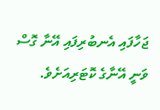ޖަހާފައި އެނބުރިފައި އޭނާ ގޮސް ވަނީ އޭނާގެ ކޮޓަރިއަށެވެ.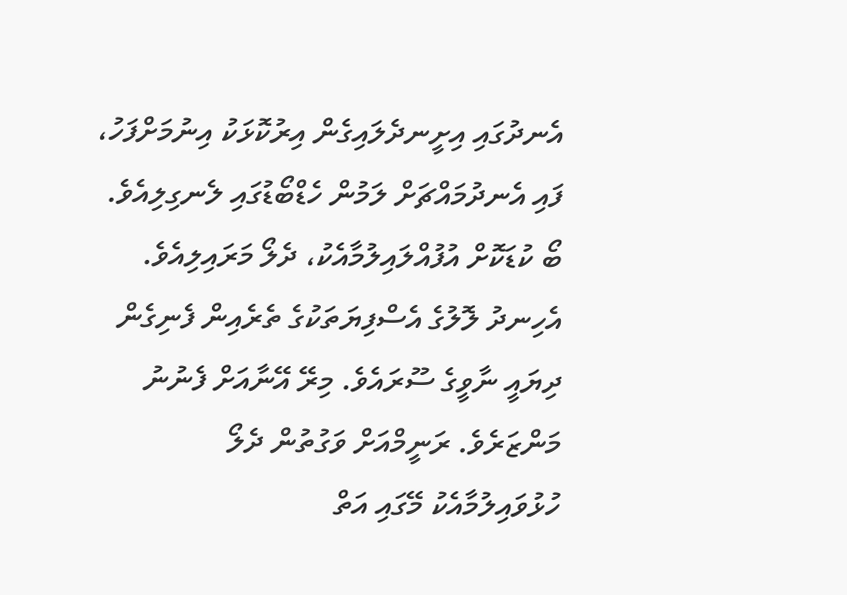އެނދުގައި އިށީނދެލައިގެން އިރުކޮޅަކު އިނުމަށްފަހު، ފައި އެނދުމައްޗަށް ލަމުން ހެޑްބޯޑުގައި ލެނގިލިއެވެ. ބޯ ކުޑަކޮށް އުފުއްލައިލުމާއެކު، ދެލޯ މަރައިލިއެވެ. އެހިނދު ލޮލުގެ އެސްފިޔަތަކުގެ ތެރެއިން ފެނިގެން ދިޔައީ ނާވީގެ ސޫރައެވެ. މިރޭ އޭނާއަށް ފެނުނު މަންޒަރެވެ. ރަނީމްއަށް ވަގުތުން ދެލޯ ހުޅުވައިލުމާއެކު މޭގައި އަތް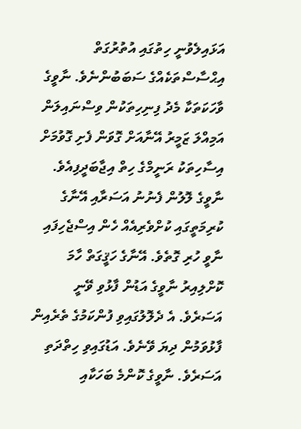އަޅައިލެވުނީ ހިތުގައި އުތުރުގަތް އިޙްސާސްތަކެއްގެ ސަބަބުންނެވެ. ނާވީގެ ވާހަކަތަކާ މެދު ފިނިހިތަކުން ވިސްނައިލަން އަމިއްލަ ޒަމީރު އޭނާއަށް ގޮވަން ފެށި ގޮވުމަށް އިސާހިތަކު ރަނީމްގެ ހިތް އިޖާބަދީފިއެވެ. ނާވީގެ ލޮލުން ފެނުނު އަސަރާއި އޭނާގެ ކުރިމަތީގައި ކުށްވެރިއެއް ހެން އިސްޖެހިފައި ނާވީ ހުރި ގޮތެވެ. އޭނާގެ ހަޤީގަތް ހާމަ ކޮށްލިއިރު ނާވީގެ އަޑުން ފާޅުވި ވޭނީ އަސަރެވެ. އެ ދެލޮލުގައިވި ފުންކަމުގެ ތެރެއިން ފާޅުވަމުން ދިޔަ ވޭނެވެ. އަޑުގައިވި ހިތްދަތި އަސަރެވެ. ނާވީގެ ކޮންމެ ބަހަކާއި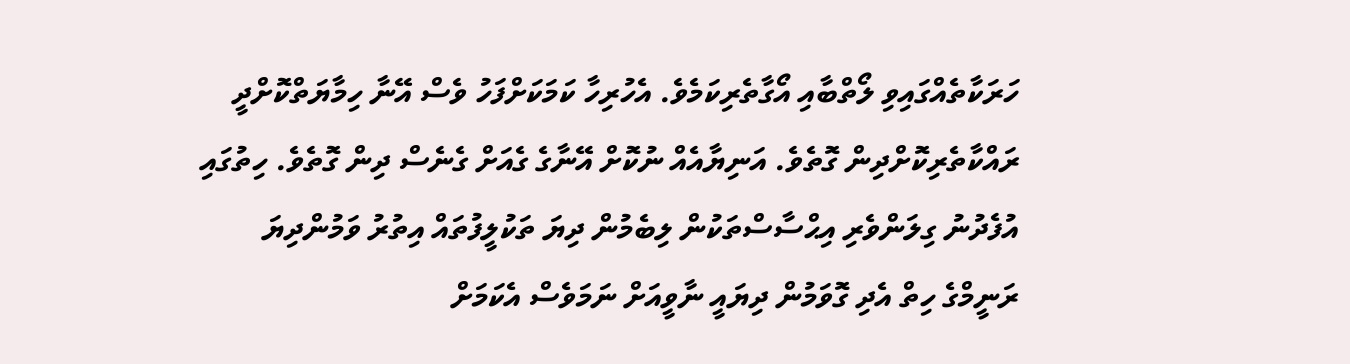ހަރަކާތެއްގައިވި ލޯތްބާއި އޯގާތެރިކަމެވެ. އެހުރިހާ ކަމަކަށްފަހު ވެސް އޭނާ ހިމާޔަތްކޮށްދީ ރައްކާތެރިކޮށްދިން ގޮތެވެ. އަނިޔާއެއް ނުކޮށް އޭނާގެ ގެއަށް ގެނެސް ދިން ގޮތެވެ. ހިތުގައި އުފެދުނު ގިލަންވެރި އިޙްސާސްތަކުން ލިބެމުން ދިޔަ ތަކުލީފުތައް އިތުރު ވަމުންދިޔަ ރަނީމްގެ ހިތް އެދި ގޮވަމުން ދިޔައީ ނާވީއަށް ނަމަވެސް އެކަމަށް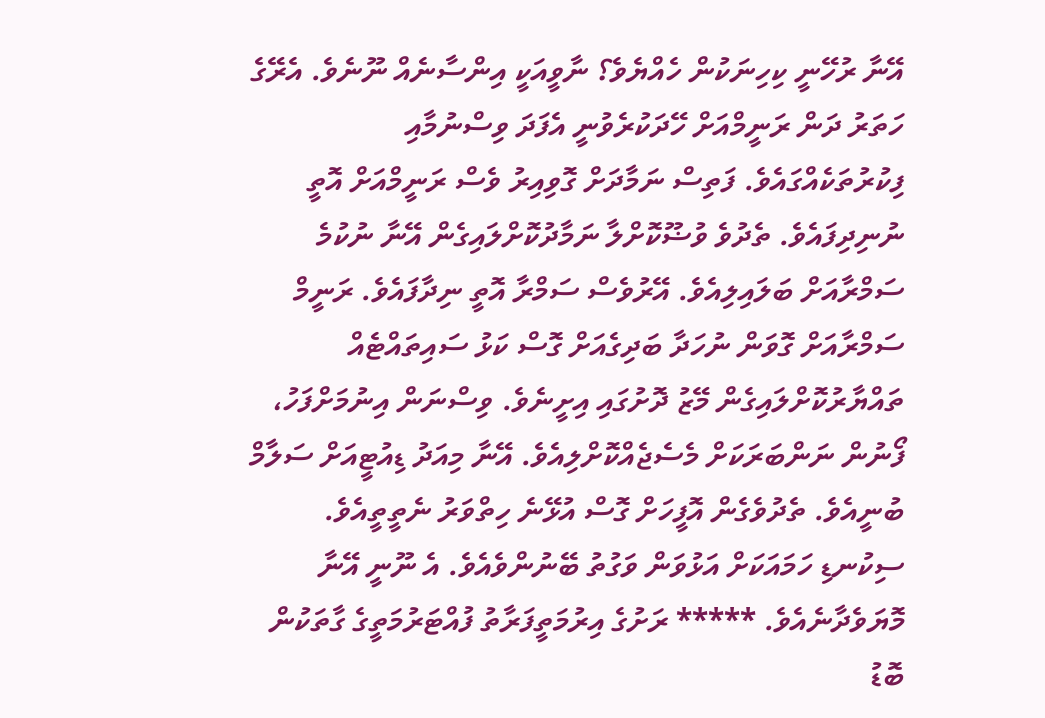އޭނާ ރުހޭނީ ކިހިނަކުން ހެއްޔެވެ؟ ނާވީއަކީ އިންސާނެއް ނޫނެވެ. އެރޭގެ ހަތަރު ދަން ރަނީމްއަށް ހޭދަކުރެވުނީ އެފަދަ ވިސްނުމާއި ފިކުރުތަކެއްގައެވެ. ފަތިސް ނަމާދަށް ގޮވިއިރު ވެސް ރަނީމްއަށް އޮތީ ނުނިދިފައެވެ. ތެދުވެ ވުޟޫކޮށްލާ ނަމާދުކޮށްލައިގެން އޭނާ ނުކުމެ ސަމްރާއަށް ބަލައިލިއެވެ. އޭރުވެސް ސަމްރާ އޮތީ ނިދާފައެވެ. ރަނީމް ސަމްރާއަށް ގޮވަން ނުހަދާ ބަދިގެއަށް ގޮސް ކަޅު ސައިތައްޓެއް ތައްޔާރުކޮށްލައިގެން މޭޒު ދޮށުގައި އިށީނެވެ. ވިސްނަން އިނުމަށްފަހު، ފޯނުން ނަންބަރަކަށް މެސެޖެއްކޮށްލިއެވެ. އޭނާ މިއަދު ޑިއުޓީއަށް ސަލާމް ބުނީއެވެ. ތެދުވެގެން އޮފީހަށް ގޮސް އުޅޭނެ ހިތްވަރު ނެތީތީއެވެ. ސިކުނޑި ހަމައަކަށް އަޅުވަން ވަގުތު ބޭނުންވެއެވެ. އެ ނޫނީ އޭނާ މޮޔަވެދާނެއެވެ. ***** ރަށުގެ އިރުމަތީފަރާތު ފުއްޓަރުމަތީގެ ގާތަކުން ބޮޑު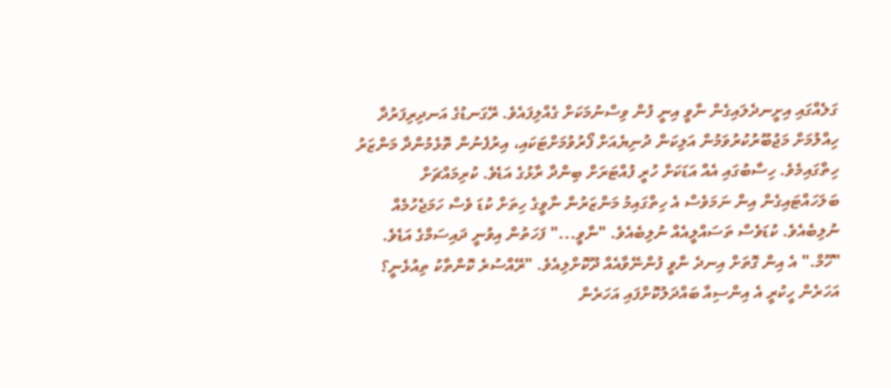ގަލެއްގައި އިށީނދެލައިގެން ނާވީ އިނީ ފުން ވިސްނުމަކަށް ގެއްލިފައެވެ. ރޭގަނޑުގެ އަނދިރިފަރުދާ ހިއްލުމަށް މަޖުބޫރުކުރުވަމުން އަލިކަން ދުނިޔެއަށް ފޯރުވުމަށްޓަކައި، އިރުފެނުން ތޮޅެމުންދާ މަންޒަރު ހިތްގައިމެވެ. ހިސާބުގައި އެއް އަޑަކަށް ހުރީ ފުއްޓަރަށް ބިންދާ ރާޅުގެ އަޑެވެ. ކުރިމައްޗަށް ބަލަހައްޓައިގެން އިން ނަމަވެސް އެ ހިތްގައިމު މަންޒަރުން ނާވީގެ ހިތަށް ކުޑަ ވެސް ހަމަޖެހުމެއް ނުލިބެއެވެ. ކުޑަވެސް ތަސައްލީއެއް ނުލިބެއެވެ. "ނާވީ..." ފަހަތުން އިވުނީ ދައިސަމްގެ އަޑެވެ. "ހޫމް." އެ އިން ގޮތަށް އިނދެ ނާވީ ފުންނޭވާއެއް ދޫކޮށްލިއެވެ. "ރޭއްސުރެ ކޮންތާކު ތިއުޅެނީ؟ އަހަރެން ހީކުރީ އެ އިންސިއާ ބައްދަލުކޮށްފައި އަހަރެން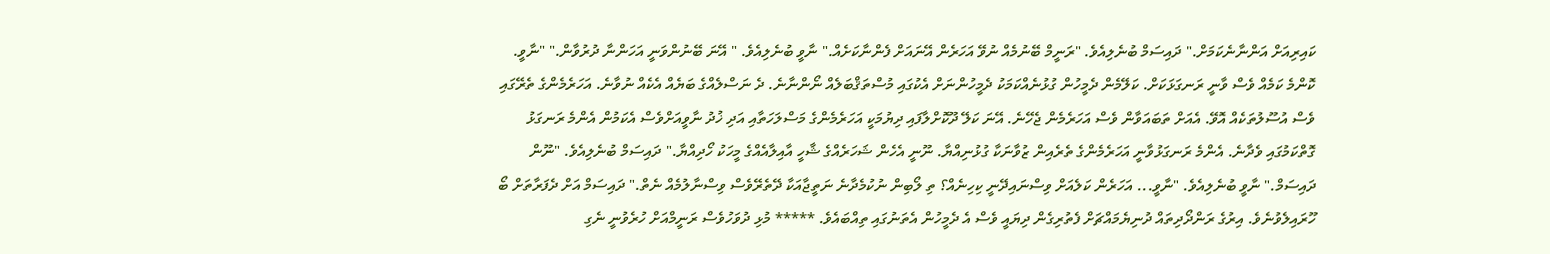ކައިރިއަށް އަންނާނެކަމަށް." ދައިސަމް ބުނެލިއެވެ. "ރަނީމް ބޭނުމެއް ނުވޭ އަހަރެން އޭނައަށް ފެންނާކަށެއް." ނާވީ ބުނެލިއެވެ. " އޭނަ ބޭނުންވަނީ އަހަންނާ ދުރުވާން." "ނާވީ. ކޮންމެ ކަމެއް ވެސް ވާނީ ރަނގަޅަކަށް. ކަލޭމެން ދެމީހުން ގުޅުނެއްކަމަކު ދެމީހުންނަށް އެކުގައި މުސްތަޤްބަލެއް ނޯންނާނެ. ދެ ނަސްލެއްގެ ބަޔެއް އެކެއް ނުވާނެ. އަހަރެމެންގެ ތެރޭގައި ވެސް އުސޫލުތަކެއް އޮވޭ. އެއަށް ތަބައަވާން ވެސް އަހަރެމެން ޖެހޭނެ. އޭނަ ކަލޭ ދޫކޮށްލާފައި ދިޔުމަކީ އަހަރެމެންގެ މަސްލަހަތާއި އަދި ޚުދު ނާވީއަށްވެސް އެކަމުން އެންމެ ރަނގަޅު ގޮތްކަމުގައި ވެދާނެ. އެންމެ ރަނގަޅުވާނީ އަހަރެމެންގެ ތެރެއިން ޒުވާނަކާ ގުޅުނިއްޔާ. ނޫނީ އެހެން ޝަހަރެއްގެ ޝާހީ އާއިލާއެއްގެ މީހަކު ހޯދިއްޔާ." ދައިސަމް ބުނެލިއެވެ. "ނޫން ދައިސަމް." ނާވީ ބުނެލިއެވެ. "ނާވީ... އަހަރެން ކަލެއަށް ވިސްނައިދޭނީ ކިހިނެއް؟ ތި ލޯބިން ނުކުމެދާނެ ނަތީޖާއަކާ ދޭތެރޭވެސް ވިސްނާލުމެއް ނެތް." ދައިސަމް އަށް ދެފަރާތަށް ބޯ ހޫރައިލެވުނެވެ. އިރުގެ ރަންދޯދިތައް ދުނިޔެމައްޗަށް ފެތުރިގެން ދިޔައީ ވެސް އެ ދެމީހުން އެތަނުގައި ތިއްބައެވެ. ***** މުޅި ދުވަހުވެސް ރަނީމްއަށް ހުރެވުނީ ނެގި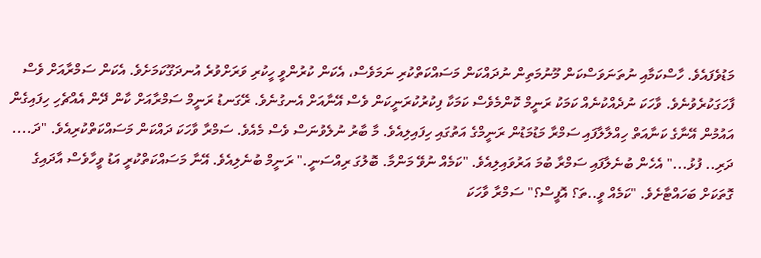މަޑުވެފައެވެ. ހާސްކަމާއި ނުތަނަވަސްކަން މޫނުމަތިން ނުދައްކަން މަސައްކަތްކުރި ނަމަވެސް، އެކަން ކުރުންވީ ހީކުރި ވަރަށްވުރެ އުނދަގޫކަމަށެވެ. އެކަން ސަމްރާއަށް ވެސް ފާހަގަކުރެވުނެވެ. ވާހަކަ ނުދެއްކުނެއް ކަމަކު ރަނީމް ކޮންމެވެސް ކަމަކާ ފިކުރުކުރަނީކަން ވެސް އޭނާއަށް އެނގުނެވެ. ރޭގަނޑު ރަނީމް ސަމްރާއަށް ކާން ދޭން އެއްޗެހި ހިފައިގެން އައުމުން އޭނާގެ ކަނާއަތް ހިއްލާލާފައި ސަމްރާ މަޑުމަޑުން ރަނީމްގެ އަތުގައި ހިފައިލިއެވެ. މާ ބާރު ނުލެވުނަސް ވެސް މެއެވެ. ސަމްރާ ވާހަކަ ދައްކަން މަސައްކަތްކުރިއެވެ. "ދަ.... ދަރި.. ފުޅު..." އެހެން ބުނެލާފައި ސަމްރާ ބުމަ އަރުވައިލިއެވެ. "ކަމެއް ނުވޭ މަންމާ. ބޮލުގަ ރިއްސަނީ." ރަނީމް ބުނެލިއެވެ. އޭނާ މަސައްކަތްކުރީ އަޑު ވީހާވެސް އާދައިގެ ގޮތަކަށް ބަހައްޓާށެވެ. "ކަމެއް ވީ..ތަ؟ އޮފީސް؟" ސަމްރާ ވާހަކަ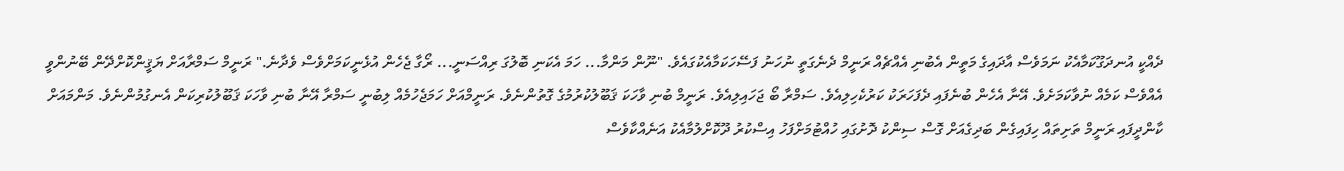ދެއްކީ އުނދަގޫކަމާއެކު ނަމަވެސް އާދައިގެ މަތީން އެބުނި އެއްޗެއް ރަނީމް ދެނެގަތީ ނުހަނު ފަސޭހަކަމާއެކުގައެވެ. "ނޫން މަންމާ... ހަމަ އެކަނި ބޮލުގަ ރިއްސަނީ... ރޯގާ ޖެހެން އުޅެނީކަމަށްވެސް ވެދާނެ." ރަނީމް ސަމްރާއަށް ޔަޤީންކޮށްދޭން ބޭނުންވީ އެއްވެސް ކަމެއް ނުވާކަމަށެވެ. އޭނާ އެހެން ބުނެފައި ދެފަހަރަކު ކަރުކެހިލިއެވެ. ސަމްރާ ބޯ ޖަހައިލިއެވެ. ރަނީމް ބުނި ވާހަކަ ޤަބޫލުކުރުމުގެ ގޮތުންނެވެ. ރަނީމްއަށް ހަމަޖެހުމެއް ލިބުނީ ސަމްރާ އޭނާ ބުނި ވާހަކަ ޤަބޫލުކުރިކަން އެނގުމުންނެވެ. މަންމައަށް ކާންދީފައި ރަނީމް ތަށިތައް ހިފައިގެން ބަދިގެއަށް ގޮސް ސިންކު ދޮށުގައި ހުއްޓުމަށްފަހު އިސްކުރު ދޫކޮށްލުމާއެކު އަނެއްކާވެސް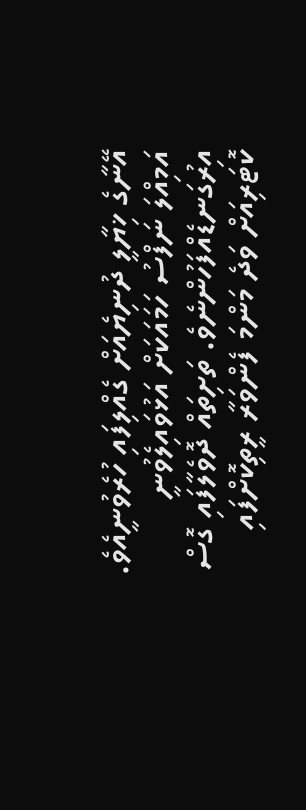އޭނާގެ ޚިޔާލީ ދުނިޔެއަށް ގެއްލިފައި ހުރެވުނީއެވެ. އަމިއްލަ ނަފްސު ހަމައަކަށް އަޅުވައިލެވުނީ އިރުގަނޑެއްފަހުންނެވެ. ތަށިތައް ދޮވެލާފައި ގޮސް ކޮޓަރިއަށް ވަދެ މަންމަ ފެންވަރާ ރީތިކޮށްފައި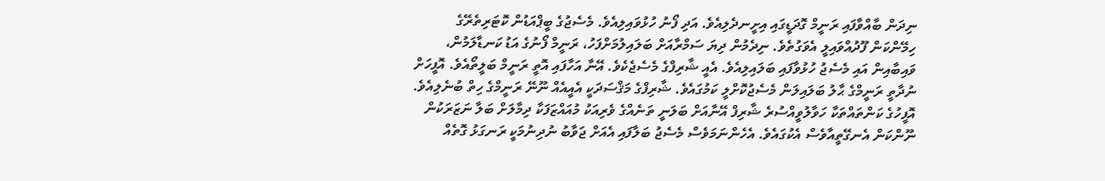ނިދަން ބާއްވާފައި ރަނީމް ގޮދަޑީގައި އިށީނދެލިއެވެ. އަދި ފޯނު ހުޅުވައިލިއެވެ. މެސެޖުގެ ބީޕްއަޑުން ކޮޓަރިތެރޭގެ ހިމޭންކަން ފޫދުއްވައިލީ އެވަގުތެވެ. ނިދެމުން ދިޔަ ސަމްރާއަށް ބަލައިލުމަށްފަހު، ރަނީމް ފޯނުގެ އަޑު ކަނޑާލަމުން، ވައިބާއިން އައި މެސެޖު ހުޅުވާފައި ބަލައިލިއެވެ. އެއީ ޝާރިފްގެ މެސެޖެކެވެ. އޭނާ އަހާފައި އޮތީ ރަނީމް ބަލީތޯއެވެ. އޮފީހަށް ނުދާތީ ރަނީމްގެ ޙާލު ބަލައިލަން މެސެޖުކޮށްލީ ކަމުގައެވެ. ޝާރިފްގެ މަޤްސަދަކީ އެއީއެއް ނޫނޭ ރަނީމްގެ ހިތް ބުނެލިއެވެ. އޮފީހުގެ ކަންތައްތަކާ ހަވާލުވީއްސުރެ ޝާރިފް އޭނާއަށް ބަލަނީ ތަނެއްގެ ވެރިއަކު މުއައްޒަފަކާ ދިމާލަށް ބަލާ ނަޒަރަކުން ނޫންކަން އެނގޭތީއާވެސް އެކުގައެވެ. އެހެންނަމަވެސް މެސެޖު ބަލާފައި އެއަށް ޖަވާބު ނުދިނުމަކީ ރަނގަޅު ގޮތެއް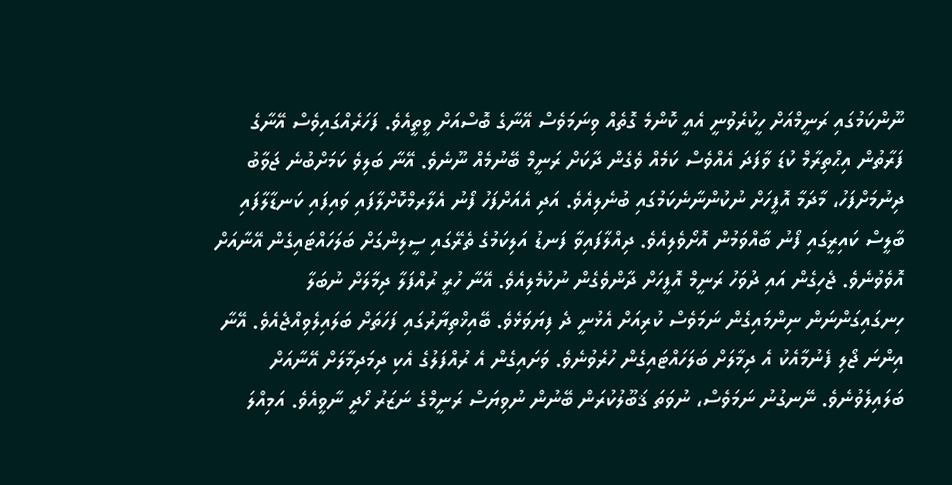ނޫންކަމުގައި ރަނީމްއަށް ހީކުރެވުނީ އެއީ ކޮންމެ ގޮތެއް ވިނަމަވެސް އޭނާގެ ބޮސްއަށް ވީތީއެވެ. ފަހަރެއްގައިވެސް އޭނާގެ ފަރާތުން އިޙްތިރާމް ކުޑަ ވާފަދަ އެއްވެސް ކަމެއް ވެގެން ދާކަށް ރަނީމް ބޭނުމެއް ނޫނެވެ. އޭނާ ބަލިވެ ކަމަށްބުނެ ޖަވާބު ދިނުމަށްފަހު، މާދަމާ އޮފީހަށް ނުކުންނާނެކަމުގައި ބުނެލިއެވެ. އަދި އެއަށްފަހު ފޯނު އެލާރމްކޮށްލާފައި ވައިފައި ކަނޑާލާފައި ބާލީސް ކައިރީގައި ފޯނު ބާއްވަމުން އޮށޯވެލިއެވެ. ދިއްލާފައިވާ ފަނޑު އަލިކަމުގެ ތެރޭގައި ސީލިންގަށް ބަލަހައްޓައިގެން އޭނާއަށް އޮވެވުނެވެ. ޖެހިގެން އައި ދުވަހު ރަނީމް އޮފީހަށް ދާންވެގެން ނުކުމެލިއެވެ. އޭނާ ހުރީ ރުއްފަލާ ދިމާލަށް ނުބަލާ ހިނގައިގަންނަން ނިންމައިގެން ނަމަވެސް ކުރިއަށް އެޅުނީ ދެ ފިޔަވަޅެވެ. ބޭއިޚްތިޔާރުގައި ފަހަތަށް ބަލައިލެވިއްޖެއެވެ. އޭނާ އިންނަ ޖޯލި ފެނުމާއެކު އެ ދިމާލަށް ބަލަހައްޓައިގެން ހުރެވުނެވެ. ވަށައިގެން އެ ރުއްފަލުގެ އެކި ދިމަދިމާލަށް އޭނާއަށް ބަލައިލެވުނެވެ. ނޭނގުނު ނަމަވެސް، ނުވަތަ ޤަބޫލުކުރަން ބޭނުން ނުވިޔަސް ރަނީމްގެ ނަޒަރު ހޯދީ ނާވީއެވެ. އަމިއްލަ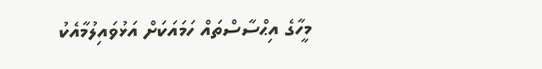މީހާގެ އިޙްސާސްތައް ހަމައަކަށް އަޅުވައިލުމާއެކު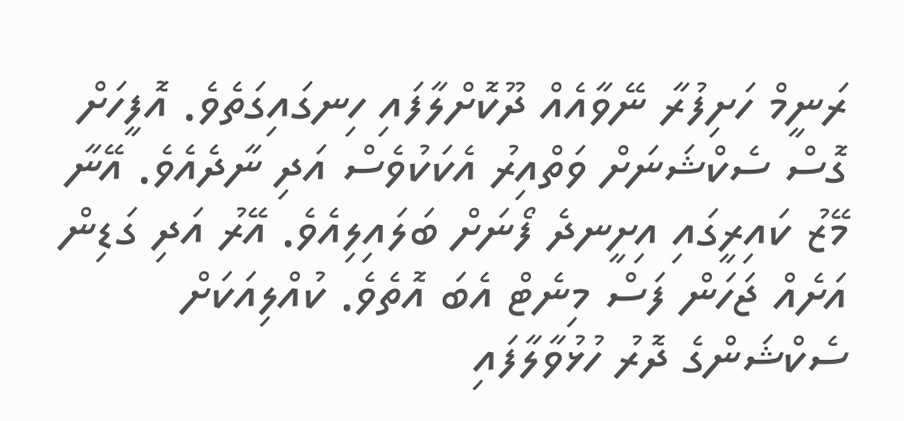ރަނީމް ހަށިފުރާ ނޭވާއެއް ދޫކޮށްލާފައި ހިނގައިގަތެވެ. އޮފީހަށް ގޮސް ސެކްޝަނަށް ވަތްއިރު އެކަކުވެސް އަދި ނާދެއެވެ. އޭނާ މޭޒު ކައިރީގައި އިށީނދެ ފޯނަށް ބަލައިލިއެވެ. އޭރު އަދި ގަޑިން އަށެއް ޖަހަން ފަސް މިނެޓް އެބަ އޮތެވެ. ކުއްލިއަކަށް ސެކްޝަންގެ ދޮރު ހުޅުވާލާފައި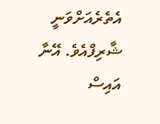އެތެރެއަށްވަނީ ޝާރިފްއެވެ. އޭނާ އައިސް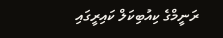ރަނީމްގެ ކިއުބިކަލް ކައިރީގައި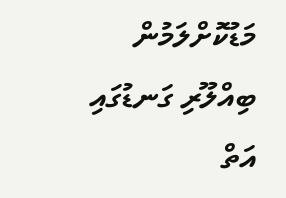މަޑުކޮށްލަމުން ބިއްލޫރި ގަނޑުގައި އަތް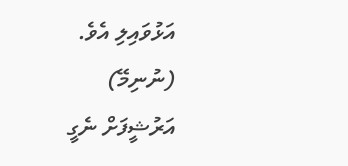އަޅުވައިލި އެވެ. (ނުނިމޭ)
އަރުޝީފަށް ނެގީ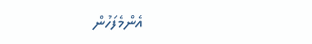އެންމެފަހުން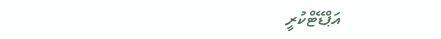އަޕްޑޭޓްކުރީ